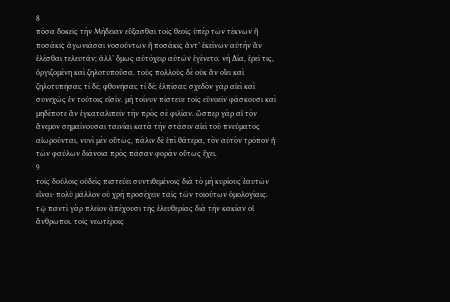8
πόσα δοκεῖς τὴν Μήδειαν εὔξασθαι τοῖς θεοῖς ὑπὲρ τῶν τέκνων ἢ ποσάκις ἀγωνιᾶσαι νοσούντων ἢ ποσάκις ἀντ’ ἐκείνων αὐτὴν ἂν ἑλέσθαι τελευτᾶν; ἀλλ’ ὅμως αὐτόχειρ αὐτῶν ἐγένετο. νὴ Δία, ἐρεῖ τις, ὀργιζομένη καὶ ζηλοτυποῦσα. τοὺς πολλοὺς δὲ οὐκ ἂν οἴει καὶ ζηλοτυπῆσαι; τί δέ; φθονῆσαι; τί δέ; ἐλπίσαι; σχεδὸν γὰρ αἰεὶ καὶ συνεχῶς ἐν τούτοις εἰσίν. μὴ τοίνυν πίστευε τοῖς εὐνοεῖν φάσκουσι καὶ μηδέποτε ἂν ἐγκαταλιπεῖν τὴν πρὸς σὲ φιλίαν. ὥσπερ γὰρ αἱ τὸν ἄνεμον σημαίνουσαι ταινίαι κατὰ τὴν στάσιν αἰεὶ τοῦ πνεύματος αἰωροῦνται, νυνὶ μὲν οὕτως, πάλιν δὲ ἐπὶ θάτερα, τὸν αὐτὸν τρόπον ἡ τῶν φαύλων διάνοια πρὸς πᾶσαν φορὰν οὕτως ἔχει.
9
τοῖς δούλοις οὐδεὶς πιστεύει συντιθεμένοις διὰ τὸ μὴ κυρίους ἑαυτῶν εἶναι· πολὺ μᾶλλον οὐ χρὴ προσέχειν ταῖς τῶν τοιούτων ὁμολογίαις. τῷ παντὶ γὰρ πλεῖον ἀπέχουσι τῆς ἐλευθερίας διὰ τὴν κακίαν οἱ ἄνθρωποι. τοῖς νεωτέροις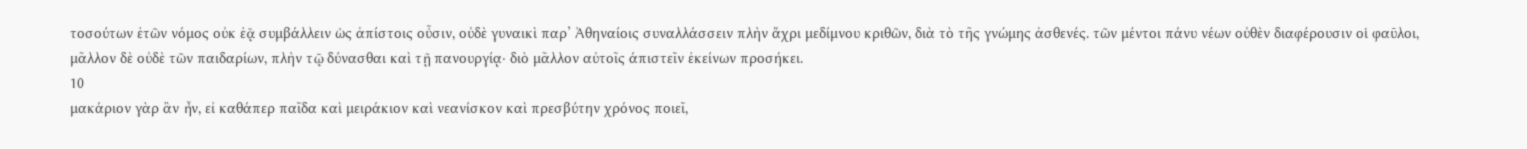τοσούτων ἐτῶν νόμος οὐκ ἐᾷ συμβάλλειν ὡς ἀπίστοις οὖσιν, οὐδὲ γυναικὶ παρ’ Ἀθηναίοις συναλλάσσειν πλὴν ἄχρι μεδίμνου κριθῶν, διὰ τὸ τῆς γνώμης ἀσθενές. τῶν μέντοι πάνυ νέων οὐθὲν διαφέρουσιν οἱ φαῦλοι, μᾶλλον δὲ οὐδὲ τῶν παιδαρίων, πλὴν τῷ δύνασθαι καὶ τῇ πανουργίᾳ· διὸ μᾶλλον αὐτοῖς άπιστεῖν ἐκείνων προσήκει.
10
μακάριον γὰρ ἂν ἦν, εἰ καθάπερ παῖδα καὶ μειράκιον καὶ νεανίσκον καὶ πρεσβύτην χρόνος ποιεῖ,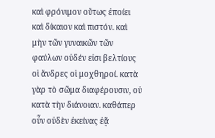καὶ φρόνιμον οὕτως ἐποίει καὶ δίκαιον καὶ πιστόν. καὶ μὴν τῶν γυναικῶν τῶν φαύλων οὐδέν εἰσι βελτίους οἱ ἄνδρες οἱ μοχθηροί. κατὰ γὰρ τὸ σῶμα διαφέρουσιν, οὐ κατὰ τὴν διάνοιαν. καθάπερ οὖν οὐδὲν ἐκείνας ἐᾷ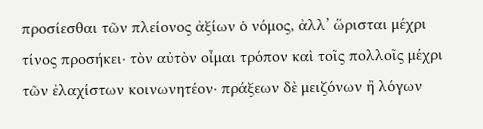προσίεσθαι τῶν πλείονος ἀξίων ὁ νόμος, ἀλλ’ ὥρισται μέχρι τίνος προσήκει· τὸν αὐτὸν οἶμαι τρόπον καὶ τοῖς πολλοῖς μέχρι τῶν ἐλαχίστων κοινωνητέον· πράξεων δὲ μειζόνων ἢ λόγων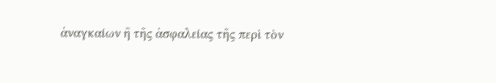ἀναγκαίων ἢ τῆς ἀσφαλείας τῆς περὶ τὸν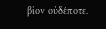βίον οὐδέποτε.